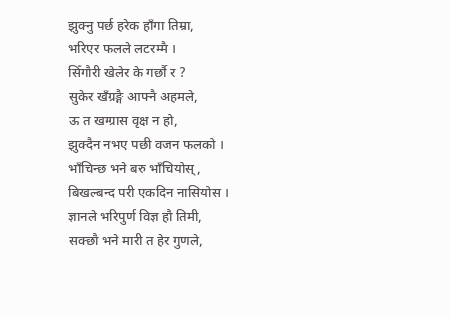झुक्नु पर्छ हरेक हाँगा तिम्रा,
भरिएर फलले लटरम्मै ।
सिँगौरी खेलेर के गर्छौ र ?
सुकेर खँग्रङ्गै आफ्नै अहमले,
ऊ त खग्ग्रास वृक्ष न हो,
झुक्दैन नभए पछी वजन फलको ।
भाँचिन्छ भने बरु भाँचियोस्,
बिखल्बन्द परी एकदिन नासियोस ।
ज्ञानले भरिपुर्ण विज्ञ हौ तिमी,
सक्छौ भने मारी त हेर गुणले,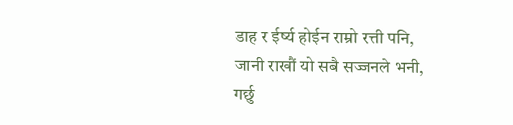डाह र ईर्ष्य होईन राम्रो रत्ती पनि,
जानी राखौं यो सबै सज्जनले भनी,
गर्छु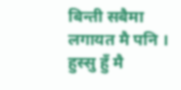बिन्ती सबैमा लगायत मै पनि ।
हुस्सु हुँ मै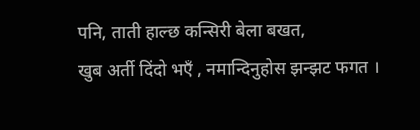पनि, ताती हाल्छ कन्सिरी बेला बखत,
खुब अर्ती दिंदो भएँ , नमान्दिनुहोस झन्झट फगत ।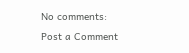No comments:
Post a Comment